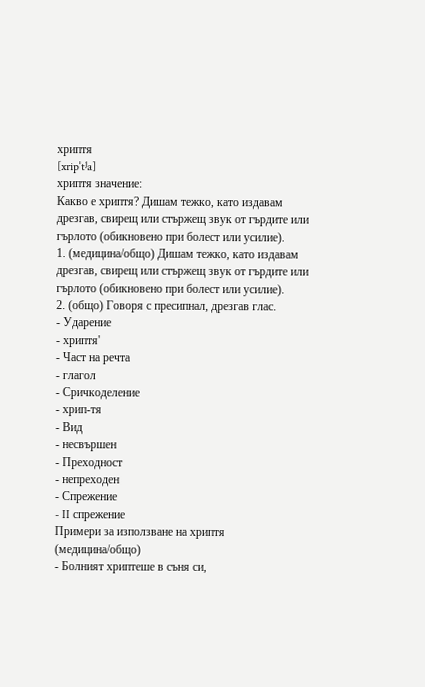хриптя
[xripˈtʲa]
хриптя значение:
Какво е хриптя? Дишам тежко, като издавам дрезгав, свирещ или стържещ звук от гърдите или гърлото (обикновено при болест или усилие).
1. (медицина/общо) Дишам тежко, като издавам дрезгав, свирещ или стържещ звук от гърдите или гърлото (обикновено при болест или усилие).
2. (общо) Говоря с пресипнал, дрезгав глас.
- Ударение
- хриптя'
- Част на речта
- глагол
- Сричкоделение
- хрип-тя
- Вид
- несвършен
- Преходност
- непреходен
- Спрежение
- II спрежение
Примери за използване на хриптя
(медицина/общо)
- Болният хриптеше в съня си,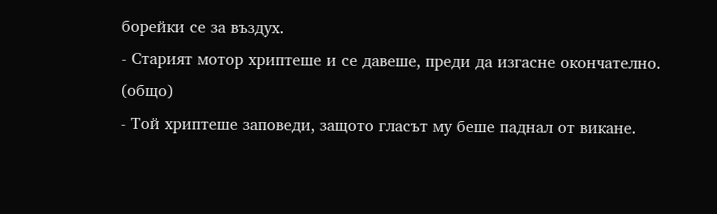борейки се за въздух.
- Старият мотор хриптеше и се давеше, преди да изгасне окончателно.
(общо)
- Той хриптеше заповеди, защото гласът му беше паднал от викане.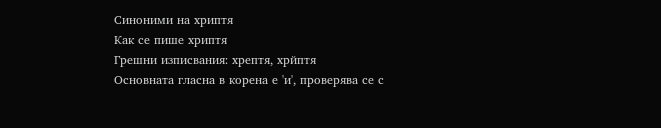Синоними на хриптя
Как се пише хриптя
Грешни изписвания: хрептя, хрйптя
Основната гласна в корена е 'и', проверява се с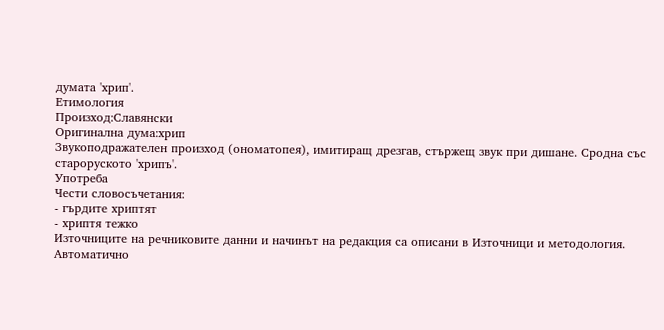думата 'хрип'.
Етимология
Произход:Славянски
Оригинална дума:хрип
Звукоподражателен произход (ономатопея), имитиращ дрезгав, стържещ звук при дишане. Сродна със староруското 'хрипъ'.
Употреба
Чести словосъчетания:
- гърдите хриптят
- хриптя тежко
Източниците на речниковите данни и начинът на редакция са описани в Източници и методология.
Автоматично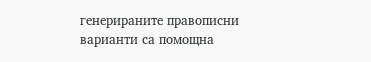генерираните правописни варианти са помощна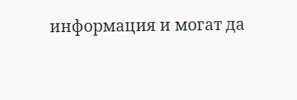информация и могат да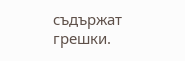съдържат грешки.